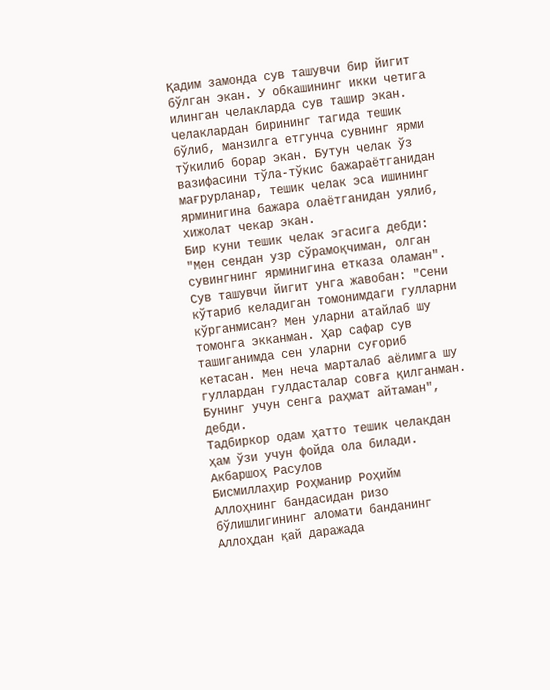Қадим замонда сув ташувчи бир йигит бўлган экан. У обкашининг икки четига илинган челакларда сув ташир экан. Челаклардан бирининг тагида тешик бўлиб, манзилга етгунча сувнинг ярми тўкилиб борар экан. Бутун челак ўз вазифасини тўла-тўкис бажараётганидан мағрурланар, тешик челак эса ишининг ярминигина бажара олаётганидан уялиб, хижолат чекар экан.
Бир куни тешик челак эгасига дебди: "Мен сендан узр сўрамоқчиман, олган сувингнинг ярминигина етказа оламан". Сув ташувчи йигит унга жавобан: "Сени кўтариб келадиган томонимдаги гулларни кўрганмисан? Мен уларни атайлаб шу томонга экканман. Ҳар сафар сув ташиганимда сен уларни суғориб кетасан. Мен неча марталаб аёлимга шу гуллардан гулдасталар совға қилганман. Бунинг учун сенга раҳмат айтаман", дебди.
Тадбиркор одам ҳатто тешик челакдан ҳам ўзи учун фойда ола билади.
Акбаршоҳ Расулов
Бисмиллаҳир Роҳманир Роҳийм
Аллоҳнинг бандасидан ризо бўлишлигининг аломати банданинг Аллоҳдан қай даражада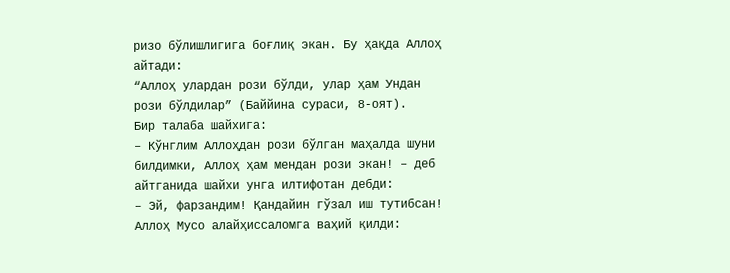ризо бўлишлигига боғлиқ экан. Бу ҳақда Аллоҳ айтади:
“Аллоҳ улардан рози бўлди, улар ҳам Ундан рози бўлдилар” (Баййина сураси, 8-оят).
Бир талаба шайхига:
– Кўнглим Аллоҳдан рози бўлган маҳалда шуни билдимки, Аллоҳ ҳам мендан рози экан! – деб айтганида шайхи унга илтифотан дебди:
– Эй, фарзандим! Қандайин гўзал иш тутибсан!
Аллоҳ Мусо алайҳиссаломга ваҳий қилди: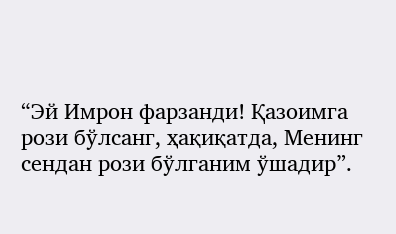“Эй Имрон фарзанди! Қазоимга рози бўлсанг, ҳақиқатда, Менинг сендан рози бўлганим ўшадир”.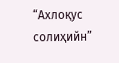“Ахлоқус солиҳийн”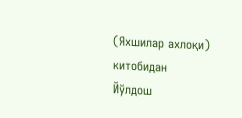(Яхшилар ахлоқи) китобидан
Йўлдош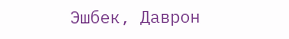Эшбек, Даврон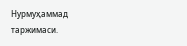Нурмуҳаммад
таржимаси.